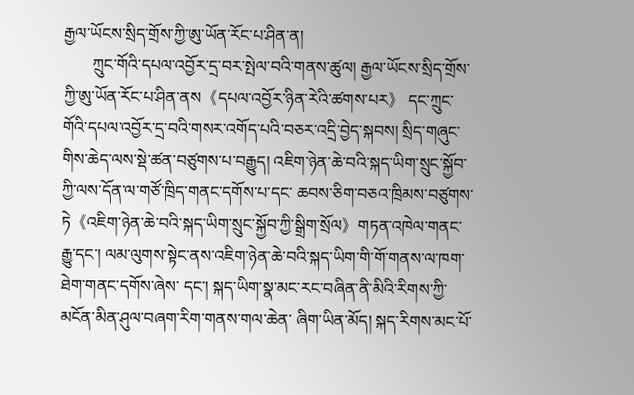རྒྱལ་ཡོངས་སྲིད་གྲོས་ཀྱི་ཨུ་ཡོན་རོང་པ་ཤིན་ན།
       ཀྲུང་གོའི་དཔལ་འབྱོར་དྲ་བར་སྤེལ་བའི་གནས་ཚུལ། རྒྱལ་ཡོངས་སྲིད་གྲོས་ཀྱི་ཨུ་ཡོན་རོང་པ་ཤིན་ནས《དཔལ་འབྱོར་ཉིན་རེའི་ཚགས་པར》 དང་ཀྲུང་གོའི་དཔལ་འབྱོར་དྲ་བའི་གསར་འགོད་པའི་བཅར་འདྲི་བྱེད་སྐབས། སྲིད་གཞུང་གིས་ཆེད་ལས་སྡེ་ཚན་བཙུགས་པ་བརྒྱུད། འཇིག་ཉེན་ཆེ་བའི་སྐད་ཡིག་སྲུང་སྐྱོབ་ཀྱི་ལས་དོན་ལ་གཙོ་ཁྲིད་གནང་དགོས་པ་དང་ ཆབས་ཅིག་བཅའ་ཁྲིམས་བཙུགས་ཏེ《འཇིག་ཉེན་ཆེ་བའི་སྐད་ཡིག་སྲུང་སྐྱོབ་ཀྱི་སྒྲིག་སྲོལ》གཏན་འཁེལ་གནང་རྒྱུ་དང་། ལམ་ལུགས་སྟེང་ནས་འཇིག་ཉེན་ཆེ་བའི་སྐད་ཡིག་གི་གོ་གནས་ལ་ཁག་ཐེག་གནང་དགོས་ཞེས་ དང་། སྐད་ཡིག་སྣ་མང་རང་བཞིན་ནི་མིའི་རིགས་ཀྱི་མངོན་མིན་ཤུལ་བཞག་རིག་གནས་གལ་ཆེན་ ཞིག་ཡིན་མོད། སྐད་རིགས་མང་པོ་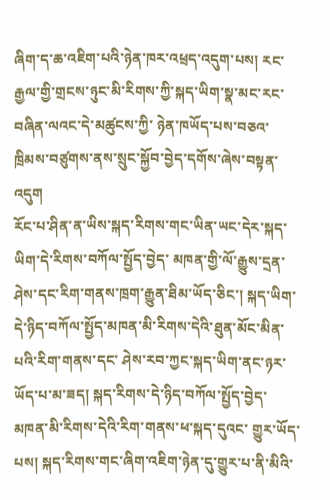ཞིག་ད་ཆ་འཇིག་པའི་ཉེན་ཁར་འཕྲད་འདུག་པས། རང་རྒྱལ་གྱི་གྲངས་ཉུང་མི་རིགས་ཀྱི་སྐད་ཡིག་སྣ་མང་རང་བཞིན་ལའང་དེ་མཚུངས་ཀྱི་ ཉེན་ཁཡོད་པས་བཅའ་ཁྲིམས་བཙུགས་ནས་སྲུང་སྐྱོབ་བྱེད་དགོས་ཞེས་བསྟན་འདུག
རོང་པ་ཤིན་ན་ཡིས་སྐད་རིགས་གང་ཡིན་ཡང་དེར་སྐད་ཡིག་དེ་རིགས་བཀོལ་སྤྱོད་བྱེད་ མཁན་གྱི་ལོ་རྒྱུས་དྲན་ཤེས་དང་རིག་གནས་ཁྲག་རྒྱུན་ཐིམ་ཡོད་ཅིང་། སྐད་ཡིག་དེ་ཉིད་བཀོལ་སྤྱོད་མཁན་མི་རིགས་དེའི་ཐུན་མོང་མིན་པའི་རིག་གནས་དང་ ཤེས་རབ་ཀྱང་སྐད་ཡིག་ནང་ཉར་ཡོད་པ་མ་ཟད། སྐད་རིགས་དེ་ཉིད་བཀོལ་སྤྱོད་བྱེད་མཁན་མི་རིགས་དེའི་རིག་གནས་ཕ་སྐད་དུའང་ གྱུར་ཡོད་པས། སྐད་རིགས་གང་ཞིག་འཇིག་ཉེན་དུ་གྱུར་པ་ནི་མིའི་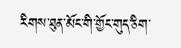རིགས་ཐུན་མོང་གི་གྱོང་གུད་ཅིག་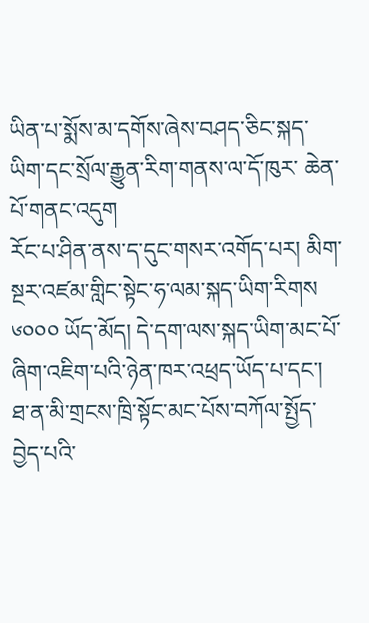ཡིན་པ་སྨོས་མ་དགོས་ཞེས་བཤད་ཅིང་སྐད་ཡིག་དང་སྲོལ་རྒྱུན་རིག་གནས་ལ་དོ་ཁུར་ ཆེན་པོ་གནང་འདུག
རོང་པ་ཤིན་ནས་ད་དུང་གསར་འགོད་པར། མིག་སྔར་འཛམ་གླིང་སྟེང་ཧ་ལམ་སྐད་ཡིག་རིགས ༦༠༠༠ ཡོད་མོད། དེ་དག་ལས་སྐད་ཡིག་མང་པོ་ཞིག་འཇིག་པའི་ཉེན་ཁར་འཕྲད་ཡོད་པ་དང་། ཐ་ན་མི་གྲངས་ཁྲི་སྟོང་མང་པོས་བཀོལ་སྤྱོད་བྱེད་པའི་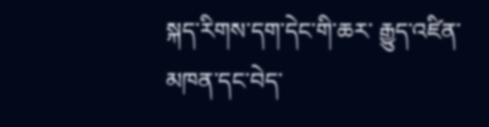སྐད་རིགས་དག་དེང་གི་ཆར་ རྒྱུད་འཛིན་མཁན་དང་བེད་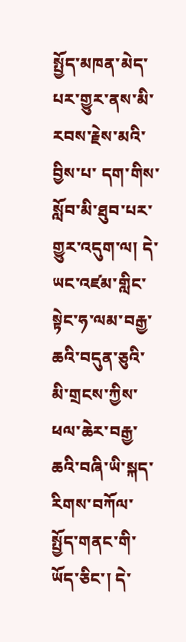སྤྱོད་མཁན་མེད་པར་གྱུར་ནས་མི་རབས་རྗེས་མའི་བྱིས་པ་ དག་གིས་སློབ་མི་ཐུབ་པར་གྱུར་འདུག་ལ། དེ་ཡང་འཛམ་གླིང་སྟེང་ཧ་ལམ་བརྒྱ་ཆའི་བདུན་ཅུའི་མི་གྲངས་ཀྱིས་ཕལ་ཆེར་བརྒྱ་ ཆའི་བཞི་ཡི་སྐད་རིགས་བཀོལ་སྤྱོད་གནང་གི་ཡོད་ཅིང་། དེ་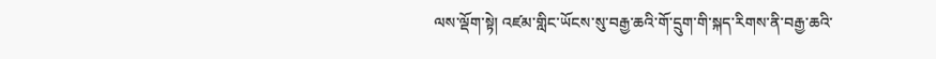ལས་ལྡོག་སྟེ། འཛམ་གླིང་ཡོངས་སུ་བརྒྱ་ཆའི་གོ་དྲུག་གི་སྐད་རིགས་ནི་བརྒྱ་ཆའི་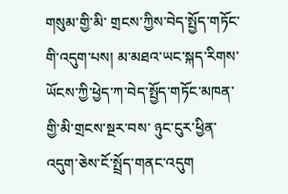གསུམ་གྱི་མི་ གྲངས་ཀྱིས་བེད་སྤྱོད་གཏོང་གི་འདུག་པས། མ་མཐའ་ཡང་སྐད་རིགས་ཡོངས་ཀྱི་ཕྱེད་ཀ་བེད་སྤྱོད་གཏོང་མཁན་གྱི་མི་གྲངས་སྔར་བས་ ཉུང་ངུར་ཕྱིན་འདུག་ཅེས་ངོ་སྤྲོད་གནང་འདུག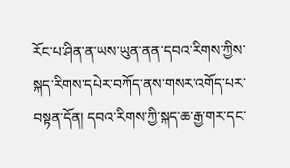རོང་པ་ཤིན་ན་ཡས་ཡུན་ནན་དབའ་རིགས་ཀྱིས་སྐད་རིགས་དཔེར་བཀོད་ནས་གསར་འགོད་པར་ བསྟན་དོན། དབའ་རིགས་ཀྱི་སྐད་ཆ་རྒྱ་གར་དང་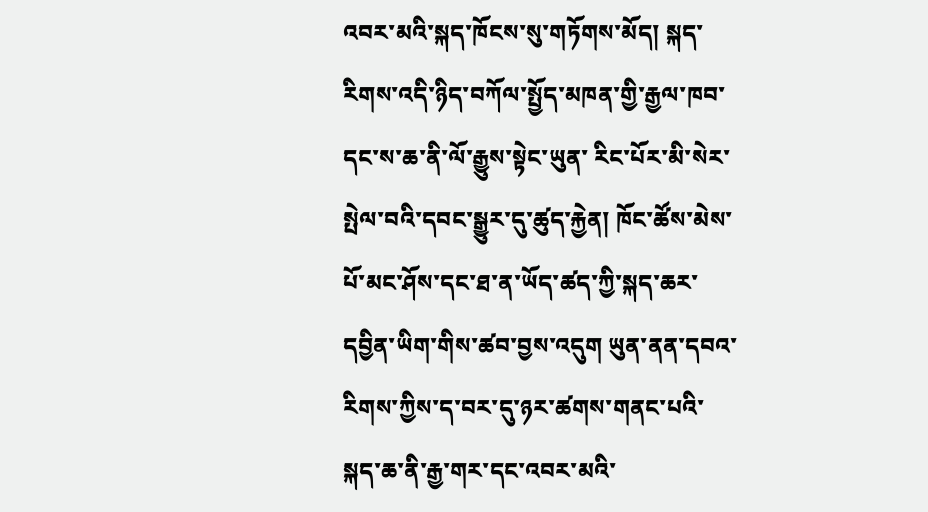འབར་མའི་སྐད་ཁོངས་སུ་གཏོགས་མོད། སྐད་རིགས་འདི་ཉིད་བཀོལ་སྤྱོད་མཁན་གྱི་རྒྱལ་ཁབ་དང་ས་ཆ་ནི་ལོ་རྒྱུས་སྟེང་ཡུན་ རིང་པོར་མི་སེར་སྤེལ་བའི་དབང་སྒྱུར་དུ་ཚུད་རྐྱེན། ཁོང་ཚོས་མེས་པོ་མང་ཤོས་དང་ཐ་ན་ཡོད་ཚད་ཀྱི་སྐད་ཆར་དབྱིན་ཡིག་གིས་ཚབ་བྱས་འདུག ཡུན་ནན་དབའ་རིགས་ཀྱིས་ད་བར་དུ་ཉར་ཚགས་གནང་པའི་སྐད་ཆ་ནི་རྒྱ་གར་དང་འབར་མའི་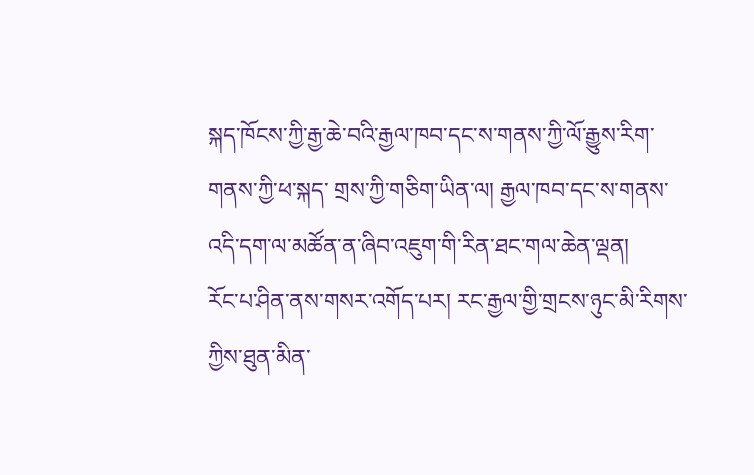སྐད་ཁོངས་ཀྱི་རྒྱ་ཆེ་བའི་རྒྱལ་ཁབ་དང་ས་གནས་ཀྱི་ལོ་རྒྱུས་རིག་གནས་ཀྱི་ཕ་སྐད་ གྲས་ཀྱི་གཅིག་ཡིན་ལ། རྒྱལ་ཁབ་དང་ས་གནས་འདི་དག་ལ་མཚོན་ན་ཞིབ་འཇུག་གི་རིན་ཐང་གལ་ཆེན་ལྡན།
རོང་པ་ཤིན་ནས་གསར་འགོད་པར། རང་རྒྱལ་གྱི་གྲངས་ཉུང་མི་རིགས་ཀྱིས་ཐུན་མིན་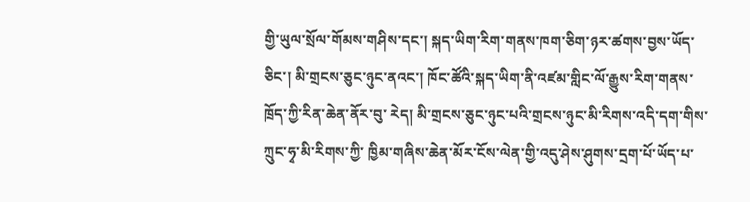གྱི་ཡུལ་སྲོལ་གོམས་གཤིས་དང་། སྐད་ཡིག་རིག་གནས་ཁག་ཅིག་ཉར་ཚགས་བྱས་ཡོད་ཅིང་། མི་གྲངས་ཅུང་ཉུང་ནའང་། ཁོང་ཚོའི་སྐད་ཡིག་ནི་འཛམ་གླིང་ལོ་རྒྱུས་རིག་གནས་ཁྲོད་ཀྱི་རིན་ཆེན་ནོར་བུ་ རེད། མི་གྲངས་ཅུང་ཉུང་པའི་གྲངས་ཉུང་མི་རིགས་འདི་དག་གིས་ཀྲུང་ཧྭ་མི་རིགས་ཀྱི་ ཁྱིམ་གཞིས་ཆེན་མོར་ངོས་ལེན་གྱི་འདུ་ཤེས་ཤུགས་དྲག་པོ་ཡོད་པ་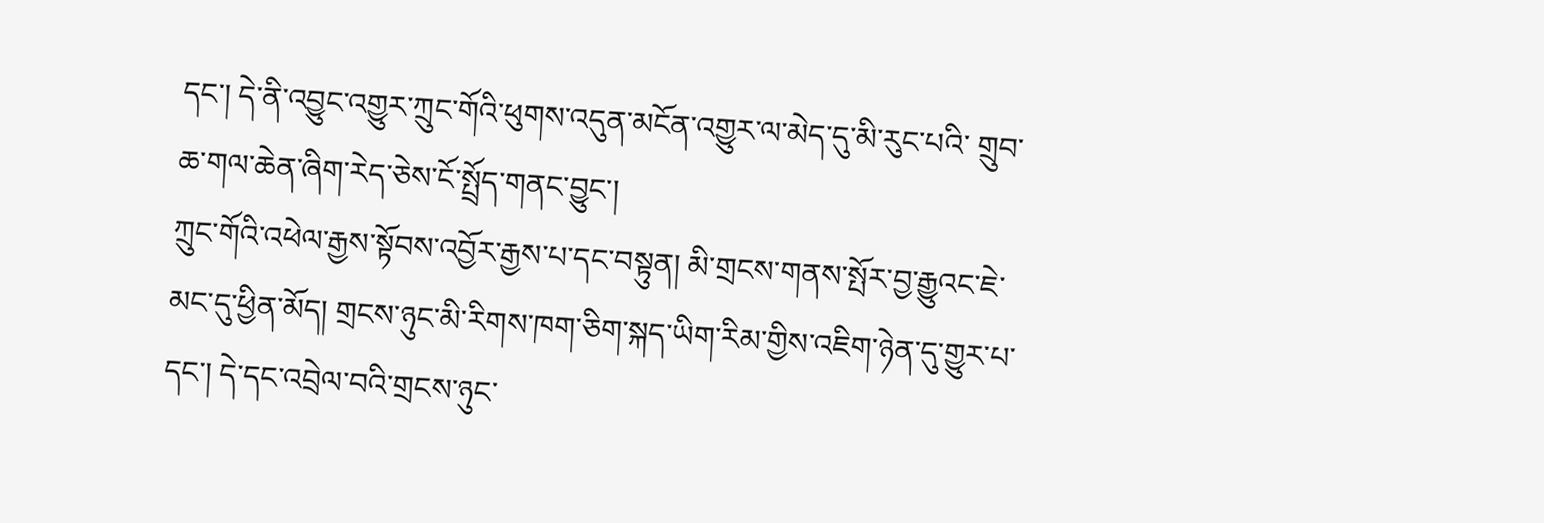དང་། དེ་ནི་འབྱུང་འགྱུར་ཀྲུང་གོའི་ཕུགས་འདུན་མངོན་འགྱུར་ལ་མེད་དུ་མི་རུང་པའི་ གྲུབ་ཆ་གལ་ཆེན་ཞིག་རེད་ཅེས་ངོ་སྤྲོད་གནང་བྱུང་།
ཀྲུང་གོའི་འཕེལ་རྒྱས་སྟོབས་འབྱོར་རྒྱས་པ་དང་བསྟུན། མི་གྲངས་གནས་སྤོར་བྱ་རྒྱུའང་ཇེ་མང་དུ་ཕྱིན་མོད། གྲངས་ཉུང་མི་རིགས་ཁག་ཅིག་སྐད་ཡིག་རིམ་གྱིས་འཇིག་ཉེན་དུ་གྱུར་པ་དང་། དེ་དང་འབྲེལ་བའི་གྲངས་ཉུང་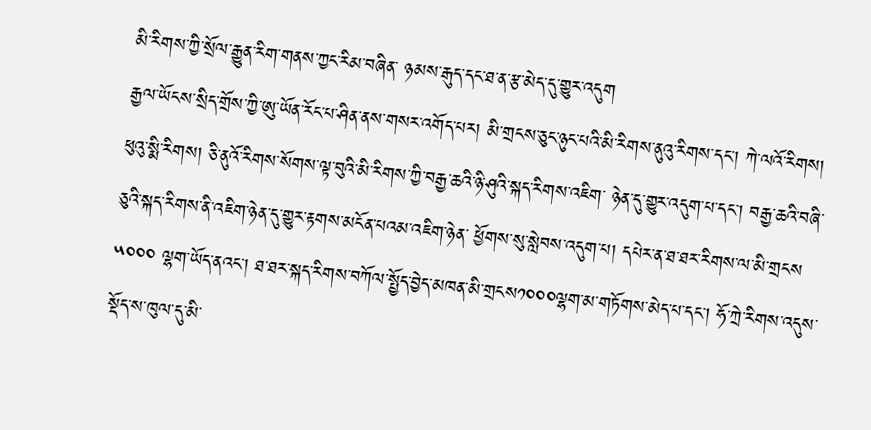མི་རིགས་ཀྱི་སྲོལ་རྒྱུན་རིག་གནས་ཀྱང་རིམ་བཞིན་ ཉམས་རྒུད་དང་ཐ་ན་རྩ་མེད་དུ་གྱུར་འདུག
རྒྱལ་ཡོངས་སྲིད་གྲོས་ཀྱི་ཨུ་ཡོན་རོང་པ་ཤིན་ནས་གསར་འགོད་པར། མི་གྲངས་ཅུང་ཉུང་པའི་མི་རིགས་ནུའུ་རིགས་དང་། ཀེ་ལའོ་རིགས། ཕུའུ་སྨི་རིགས། ཅི་ནུའོ་རིགས་སོགས་ལྟ་བུའི་མི་རིགས་ཀྱི་བརྒྱ་ཆའི་ཉི་ཤུའི་སྐད་རིགས་འཇིག་ ཉེན་དུ་གྱུར་འདུག་པ་དང་། བརྒྱ་ཆའི་བཞི་ཅུའི་སྐད་རིགས་ནི་འཇིག་ཉེན་དུ་གྱུར་རྟགས་མངོན་པའམ་འཇིག་ཉེན་ ཕྱོགས་སུ་སླེབས་འདུག་པ། དཔེར་ན་ཐ་ཐར་རིགས་ལ་མི་གྲངས ༥༠༠༠ ལྷག་ཡོད་ནའང་། ཐ་ཐར་སྐད་རིགས་བཀོལ་སྤྱོད་བྱེད་མཁན་མི་གྲངས༡༠༠༠ལྷག་མ་གཏོགས་མེད་པ་དང་། ཧོ་ཀྲེ་རིགས་འདུས་སྡོད་ས་ཁུལ་དུ་མི་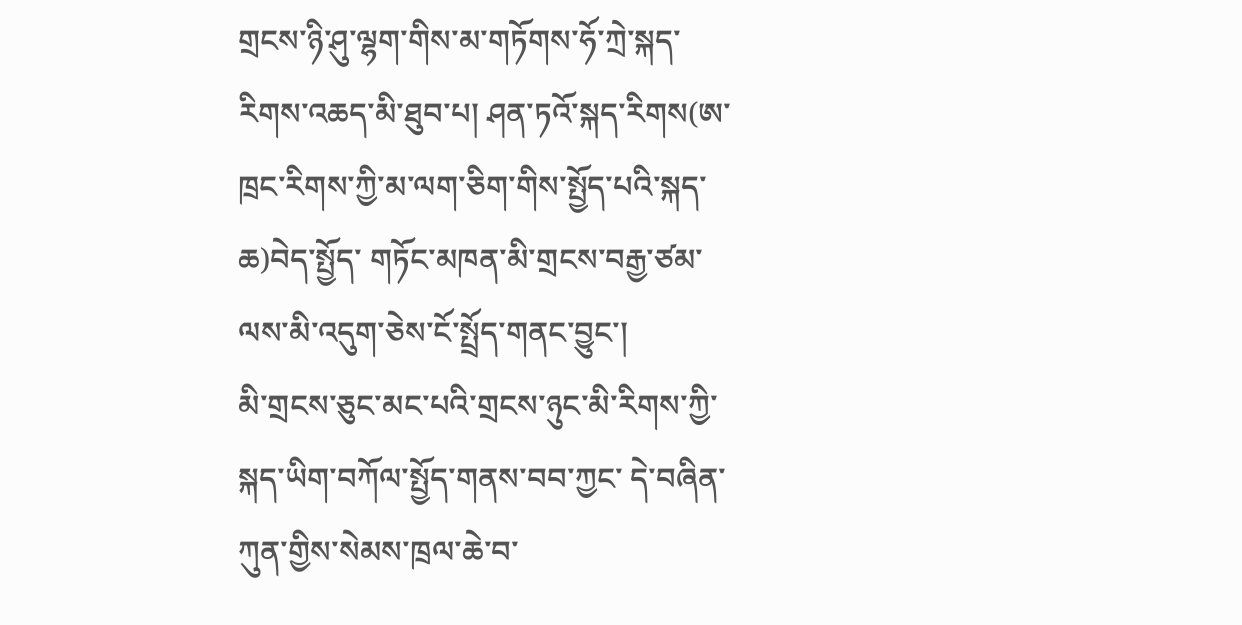གྲངས་ཉི་ཤུ་ལྷག་གིས་མ་གཏོགས་ཧོ་ཀྲེ་སྐད་ རིགས་འཆད་མི་ཐུབ་པ། ཤན་ཏའོ་སྐད་རིགས(ཨ་ཁྲང་རིགས་ཀྱི་མ་ལག་ཅིག་གིས་སྤྱོད་པའི་སྐད་ཆ)བེད་སྤྱོད་ གཏོང་མཁན་མི་གྲངས་བརྒྱ་ཙམ་ལས་མི་འདུག་ཅེས་ངོ་སྤྲོད་གནང་བྱུང་།
མི་གྲངས་ཅུང་མང་པའི་གྲངས་ཉུང་མི་རིགས་ཀྱི་སྐད་ཡིག་བཀོལ་སྤྱོད་གནས་བབ་ཀྱང་ དེ་བཞིན་ཀུན་གྱིས་སེམས་ཁྲལ་ཆེ་བ་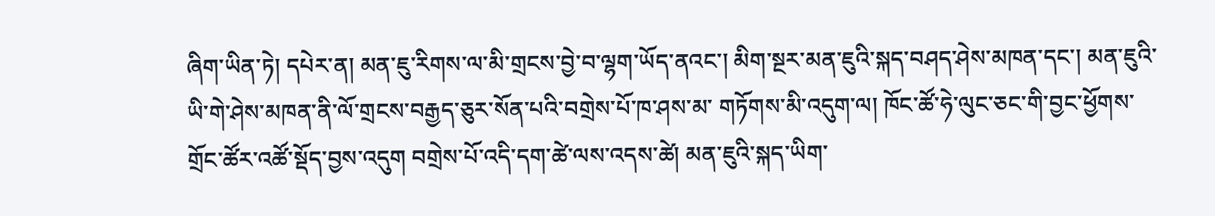ཞིག་ཡིན་ཏེ། དཔེར་ན། མན་ཇུ་རིགས་ལ་མི་གྲངས་བྱེ་བ་ལྷག་ཡོད་ནའང་། མིག་སྔར་མན་ཇུའི་སྐད་བཤད་ཤེས་མཁན་དང་། མན་ཇུའི་ཡི་གེ་ཤེས་མཁན་ནི་ལོ་གྲངས་བརྒྱད་ཅུར་སོན་པའི་བགྲེས་པོ་ཁ་ཤས་མ་ གཏོགས་མི་འདུག་ལ། ཁོང་ཚོ་ཧེ་ལུང་ཅང་གི་བྱང་ཕྱོགས་གྲོང་ཚོར་འཚོ་སྡོད་བྱས་འདུག བགྲེས་པོ་འདི་དག་ཚེ་ལས་འདས་ཚེ། མན་ཇུའི་སྐད་ཡིག་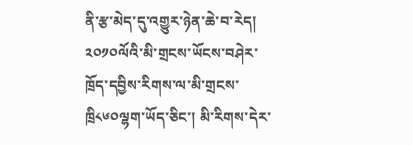ནི་རྩ་མེད་དུ་འགྱུར་ཉེན་ཆེ་བ་རེད། ༢༠༡༠ལོའི་མི་གྲངས་ཡོངས་བཤེར་ཁྲོད་དབྱིས་རིགས་ལ་མི་གྲངས་ཁྲི༨༦༠ལྷག་ཡོད་ཅིང་། མི་རིགས་དེར་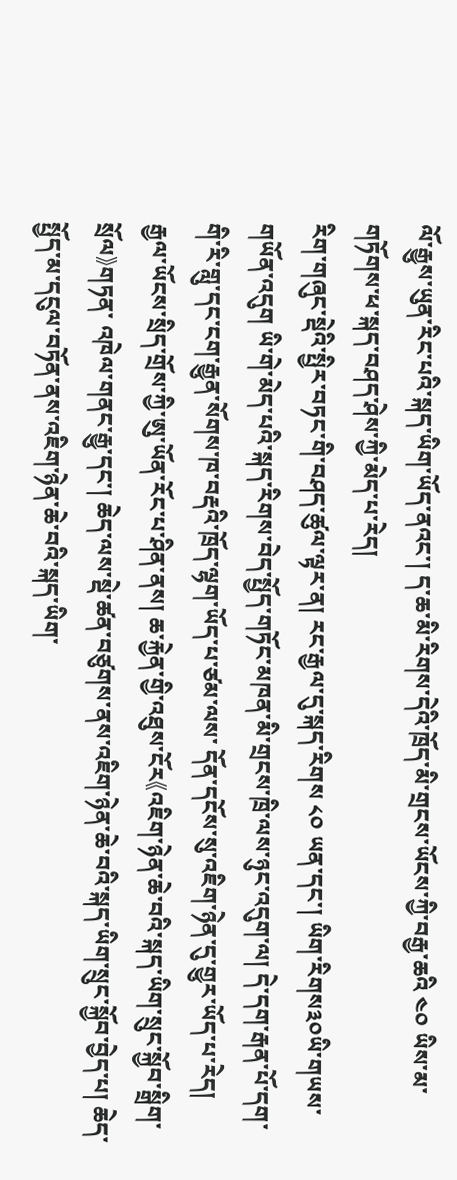ལོ་རྒྱུས་ཡུན་རིང་པའི་སྐད་ཡིག་ཡོད་ནའང་། ད་ཆ་མི་རིགས་དེའི་ཁྲོད་མི་གྲངས་ཡོངས་ཀྱི་བརྒྱ་ཆའི ༤༠ ཡིས་མ་གཏོགས་ཕ་སྐད་བཤད་ཤེས་ཀྱི་མེད་པ་རེད།
རིག་གཞུང་སྡེའི་སྤྱིར་བཏང་གི་བཤད་ཚུལ་ལྟར་ན། རང་རྒྱལ་དུ་སྐད་རིགས ༨༠ ཡན་དང་། ཡིག་རིགས༣༠ཡི་གཡས་གཡོན་འདུག ཡི་གེ་མེད་པའི་སྐད་རིགས་བེད་སྤྱོད་གཏོང་མཁན་མི་གྲངས་ཁྲི་ལས་ཉུང་འདུག་ལ། དེ་དག་རྒན་པོ་དག་གི་རི་གླུ་དང་ངག་རྒྱུན་སོགས་ཁ་བརྡའི་ཁྲོད་ལྷག་ཡོད་པ་ཙམ་ལས་ དོན་དངོས་སུ་འཇིག་ཉེན་དུ་གྱུར་ཡོད་པ་རེད།
རྒྱལ་ཡོངས་སྲིད་གྲོས་ཀྱི་ཨུ་ཡོན་རོང་པ་ཤིན་ནས། ཆ་རྐྱེན་གྱི་འཐུས་ངོར《འཇིག་ཉེན་ཆེ་བའི་སྐད་ཡིག་སྲུང་སྐྱོབ་སྒྲིག་སྲོལ》གཏན་ འཁེལ་གནང་རྒྱུ་དང་། ཆེད་ལས་སྡེ་ཚན་བཙུགས་ནས་འཇིག་ཉེན་ཆེ་བའི་སྐད་ཡིག་སྲུང་སྐྱོབ་བྱེད་པ། ཆེད་སྤྱོད་མ་དངུལ་བཏོན་ནས་འཇིག་ཉེན་ཆེ་བའི་སྐད་ཡིག་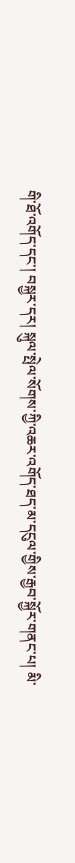གི་ཐོ་འགོད་དང་། བསྐྱར་དར། སྐུལ་སྤེལ་སོགས་ཀྱི་འཆར་འགོད་ཐད་མ་དངུལ་གྱིས་རྒྱབ་སྐྱོར་གནང་པ། མི་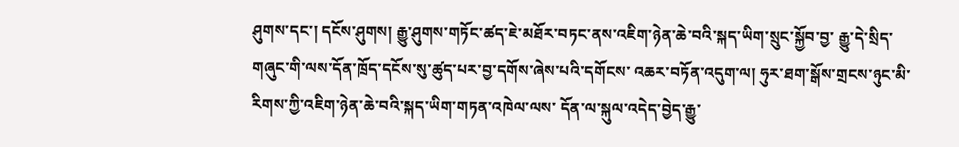ཤུགས་དང་། དངོས་ཤུགས། རྒྱུ་ཤུགས་གཏོང་ཚད་ཇེ་མཐོར་བཏང་ནས་འཇིག་ཉེན་ཆེ་བའི་སྐད་ཡིག་སྲུང་སྐྱོབ་བྱ་ རྒྱུ་དེ་སྲིད་གཞུང་གི་ལས་དོན་ཁྲོད་དངོས་སུ་ཚུད་པར་བྱ་དགོས་ཞེས་པའི་དགོངས་ འཆར་བཏོན་འདུག་ལ། ཧུར་ཐག་སྒོས་གྲངས་ཉུང་མི་རིགས་ཀྱི་འཇིག་ཉེན་ཆེ་བའི་སྐད་ཡིག་གཏན་འཁེལ་ལས་ དོན་ལ་སྐུལ་འདེད་བྱེད་རྒྱུ་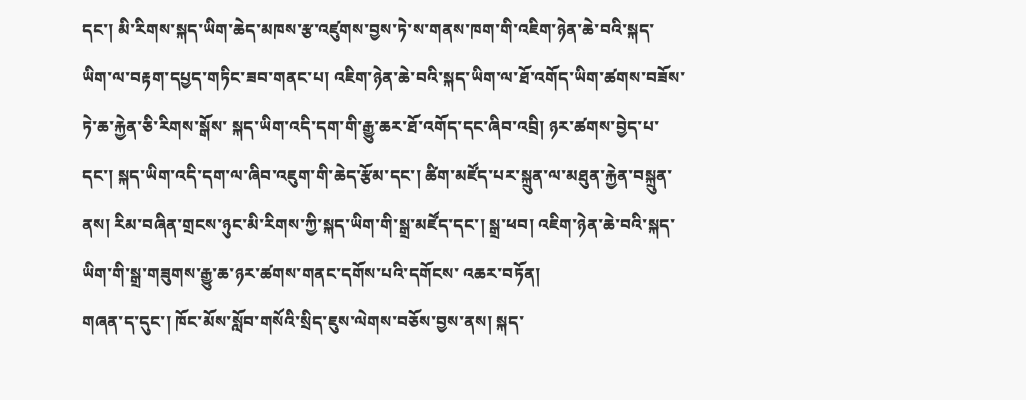དང་། མི་རིགས་སྐད་ཡིག་ཆེད་མཁས་རྩ་འཛུགས་བྱས་ཏེ་ས་གནས་ཁག་གི་འཇིག་ཉེན་ཆེ་བའི་སྐད་ ཡིག་ལ་བརྟག་དཔྱད་གཏིང་ཟབ་གནང་པ། འཇིག་ཉེན་ཆེ་བའི་སྐད་ཡིག་ལ་ཐོ་འགོད་ཡིག་ཚགས་བཟོས་ཏེ་ཆ་རྐྱེན་ཅི་རིགས་སྒོས་ སྐད་ཡིག་འདི་དག་གི་རྒྱུ་ཆར་ཐོ་འགོད་དང་ཞིབ་འབྲི། ཉར་ཚགས་བྱེད་པ་དང་། སྐད་ཡིག་འདི་དག་ལ་ཞིབ་འཇུག་གི་ཆེད་རྩོམ་དང་། ཚིག་མཛོད་པར་སྐྲུན་ལ་མཐུན་རྐྱེན་བསྐྲུན་ནས། རིམ་བཞིན་གྲངས་ཉུང་མི་རིགས་ཀྱི་སྐད་ཡིག་གི་སྒྲ་མཛོད་དང་། སྒྲ་ཕབ། འཇིག་ཉེན་ཆེ་བའི་སྐད་ཡིག་གི་སྒྲ་གཟུགས་རྒྱུ་ཆ་ཉར་ཚགས་གནང་དགོས་པའི་དགོངས་ འཆར་བཏོན།
གཞན་ད་དུང་། ཁོང་མོས་སློབ་གསོའི་སྲིད་ཇུས་ལེགས་བཅོས་བྱས་ནས། སྐད་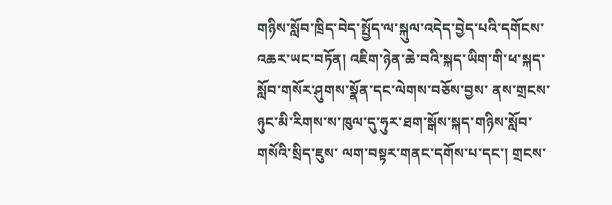གཉིས་སློབ་ཁྲིད་བེད་སྤྱོད་ལ་སྐུལ་འདེད་བྱེད་པའི་དགོངས་འཆར་ཡང་བཏོན། འཇིག་ཉེན་ཆེ་བའི་སྐད་ཡིག་གི་ཕ་སྐད་སློབ་གསོར་ཤུགས་སྣོན་དང་ལེགས་བཅོས་བྱས་ ནས་གྲངས་ཉུང་མི་རིགས་ས་ཁུལ་དུ་ཧུར་ཐག་སྒོས་སྐད་གཉིས་སློབ་གསོའི་སྲིད་ཇུས་ ལག་བསྟར་གནང་དགོས་པ་དང་། གྲངས་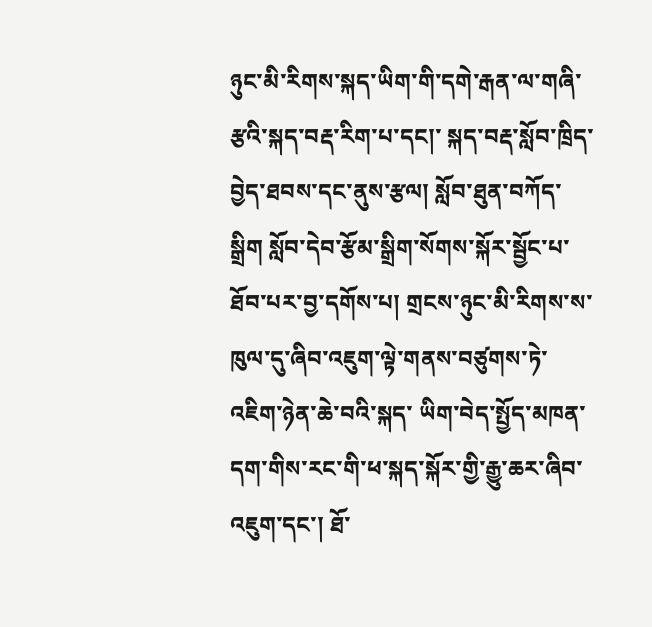ཉུང་མི་རིགས་སྐད་ཡིག་གི་དགེ་རྒན་ལ་གཞི་རྩའི་སྐད་བརྡ་རིག་པ་དང།་ སྐད་བརྡ་སློབ་ཁྲིད་བྱེད་ཐབས་དང་ནུས་རྩལ། སློབ་ཐུན་བཀོད་སྒྲིག སློབ་དེབ་རྩོམ་སྒྲིག་སོགས་སྐོར་སྦྱོང་པ་ཐོབ་པར་བྱ་དགོས་པ། གྲངས་ཉུང་མི་རིགས་ས་ཁུལ་དུ་ཞིབ་འཇུག་ལྟེ་གནས་བཙུགས་ཏེ་འཇིག་ཉེན་ཆེ་བའི་སྐད་ ཡིག་བེད་སྤྱོད་མཁན་དག་གིས་རང་གི་ཕ་སྐད་སྐོར་གྱི་རྒྱུ་ཆར་ཞིབ་འཇུག་དང་། ཐོ་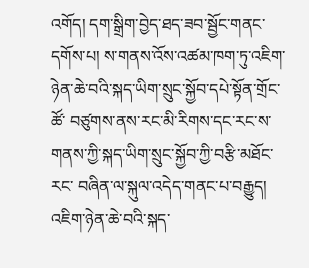འགོད། དག་སྒྲིག་བྱེད་ཐད་ཟབ་སྦྱོང་གནང་དགོས་པ། ས་གནས་འོས་འཚམ་ཁག་ཏུ་འཇིག་ཉེན་ཆེ་བའི་སྐད་ཡིག་སྲུང་སྐྱོབ་དཔེ་སྟོན་གྲོང་ཚོ་ བཙུགས་ནས་རང་མི་རིགས་དང་རང་ས་གནས་ཀྱི་སྐད་ཡིག་སྲུང་སྐྱོབ་ཀྱི་བརྩི་མཐོང་རང་ བཞིན་ལ་སྐུལ་འདེད་གནང་པ་བརྒྱུད། འཇིག་ཉེན་ཆེ་བའི་སྐད་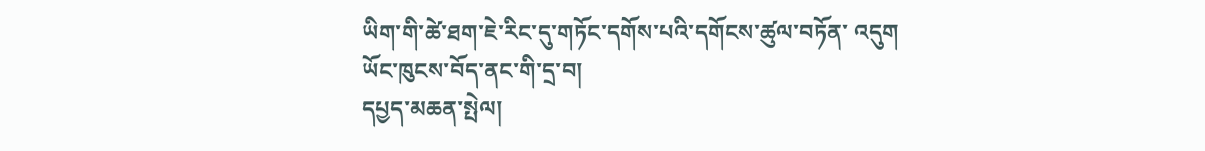ཡིག་གི་ཚེ་ཐག་ཇེ་རིང་དུ་གཏོང་དགོས་པའི་དགོངས་ཚུལ་བཏོན་ འདུག
ཡོང་ཁུངས་བོད་ནང་གི་དྲ་བ།
དཔྱད་མཆན་སྤེལ།